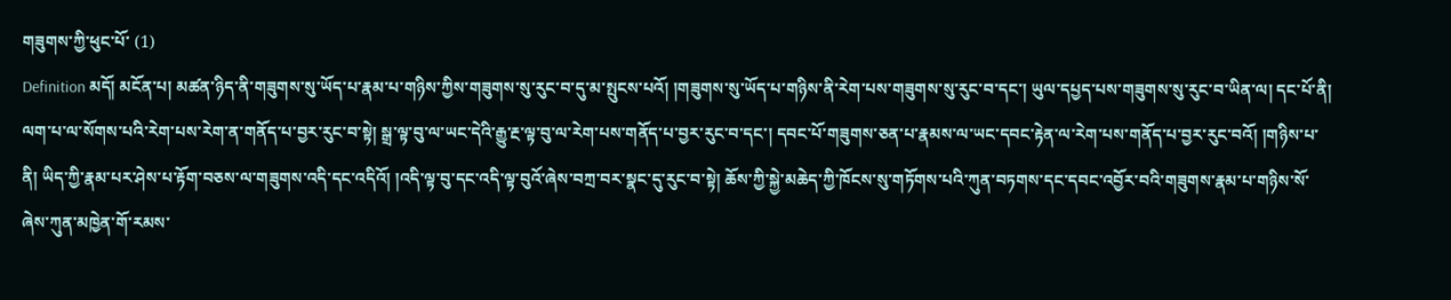གཟུགས་ཀྱི་ཕུང་པོ་ (1)
Definition མདོ། མངོན་པ། མཚན་ཉིད་ནི་གཟུགས་སུ་ཡོད་པ་རྣམ་པ་གཉིས་ཀྱིས་གཟུགས་སུ་རུང་བ་དུ་མ་སྤུངས་པའོ། །གཟུགས་སུ་ཡོད་པ་གཉིས་ནི་རེག་པས་གཟུགས་སུ་རུང་བ་དང་། ཡུལ་དཔྱད་པས་གཟུགས་སུ་རུང་བ་ཡིན་ལ། དང་པོ་ནི། ལག་པ་ལ་སོགས་པའི་རེག་པས་རེག་ན་གནོད་པ་བྱར་རུང་བ་སྟེ། སྒྲ་ལྟ་བུ་ལ་ཡང་དེའི་རྒྱུ་རྔ་ལྟ་བུ་ལ་རེག་པས་གནོད་པ་བྱར་རུང་བ་དང་། དབང་པོ་གཟུགས་ཅན་པ་རྣམས་ལ་ཡང་དབང་རྟེན་ལ་རེག་པས་གནོད་པ་བྱར་རུང་བའོ། །གཉིས་པ་ནི། ཡིད་ཀྱི་རྣམ་པར་ཤེས་པ་རྟོག་བཅས་ལ་གཟུགས་འདི་དང་འདིའོ། །འདི་ལྟ་བུ་དང་འདི་ལྟ་བུའོ་ཞེས་བཀྲ་བར་སྣང་དུ་རུང་བ་སྟེ། ཆོས་ཀྱི་སྐྱེ་མཆེད་ཀྱི་ཁོངས་སུ་གཏོགས་པའི་ཀུན་བཏགས་དང་དབང་འབྱོར་བའི་གཟུགས་རྣམ་པ་གཉིས་སོ་ཞེས་ཀུན་མཁྱེན་གོ་རམས་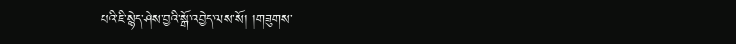པའི་ཇི་སྙེད་ཤེས་བྱའི་སྒོ་འབྱེད་ལས་སོ། །གཟུགས་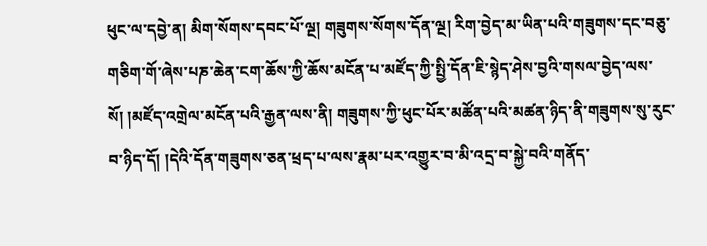ཕུང་ལ་དབྱེ་ན། མིག་སོགས་དབང་པོ་ལྔ། གཟུགས་སོགས་དོན་ལྔ། རིག་བྱེད་མ་ཡིན་པའི་གཟུགས་དང་བཅུ་གཅིག་གོ་ཞེས་པཎ་ཆེན་ངག་ཆོས་ཀྱི་ཆོས་མངོན་པ་མཛོད་ཀྱི་སྤྱི་དོན་ཇི་སྙེད་ཤེས་བྱའི་གསལ་བྱེད་ལས་སོ། །མཛོད་འགྲེལ་མངོན་པའི་རྒྱན་ལས་ནི། གཟུགས་ཀྱི་ཕུང་པོར་མཚོན་པའི་མཚན་ཉིད་ནི་གཟུགས་སུ་རུང་བ་ཉིད་དོ། །དེའི་དོན་གཟུགས་ཅན་ཕྲད་པ་ལས་རྣམ་པར་འགྱུར་བ་མི་འདྲ་བ་སྐྱེ་བའི་གནོད་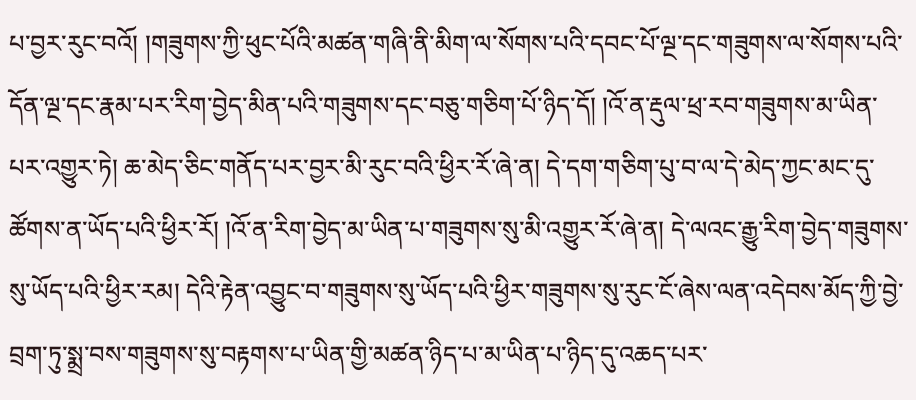པ་བྱར་རུང་བའོ། །གཟུགས་ཀྱི་ཕུང་པོའི་མཚན་གཞི་ནི་མིག་ལ་སོགས་པའི་དབང་པོ་ལྔ་དང་གཟུགས་ལ་སོགས་པའི་དོན་ལྔ་དང་རྣམ་པར་རིག་བྱེད་མིན་པའི་གཟུགས་དང་བཅུ་གཅིག་པོ་ཉིད་དོ། །འོ་ན་རྡུལ་ཕྲ་རབ་གཟུགས་མ་ཡིན་པར་འགྱུར་ཏེ། ཆ་མེད་ཅིང་གནོད་པར་བྱར་མི་རུང་བའི་ཕྱིར་རོ་ཞེ་ན། དེ་དག་གཅིག་པུ་བ་ལ་དེ་མེད་ཀྱང་མང་དུ་ཚོགས་ན་ཡོད་པའི་ཕྱིར་རོ། །འོ་ན་རིག་བྱེད་མ་ཡིན་པ་གཟུགས་སུ་མི་འགྱུར་རོ་ཞེ་ན། དེ་ལའང་རྒྱུ་རིག་བྱེད་གཟུགས་སུ་ཡོད་པའི་ཕྱིར་རམ། དེའི་རྟེན་འབྱུང་བ་གཟུགས་སུ་ཡོད་པའི་ཕྱིར་གཟུགས་སུ་རུང་ངོ་ཞེས་ལན་འདེབས་མོད་ཀྱི་བྱེ་བྲག་ཏུ་སྨྲ་བས་གཟུགས་སུ་བརྟགས་པ་ཡིན་གྱི་མཚན་ཉིད་པ་མ་ཡིན་པ་ཉིད་དུ་འཆད་པར་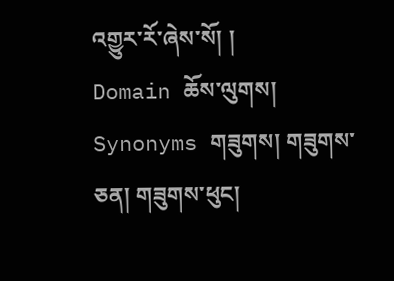འགྱུར་རོ་ཞེས་སོ། །
Domain ཆོས་ལུགས།
Synonyms གཟུགས། གཟུགས་ཅན། གཟུགས་ཕུང།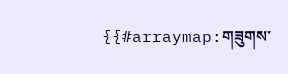{{#arraymap:གཟུགས་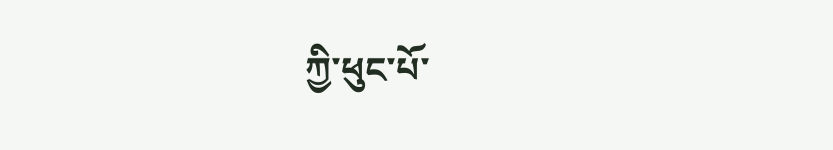ཀྱི་ཕུང་པོ་